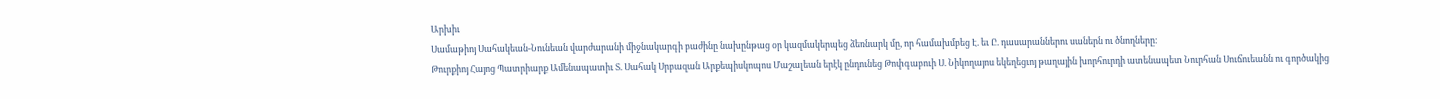Արխիւ
Սամաթիոյ Սահակեան-Նունեան վարժարանի միջնակարգի բաժինը նախընթաց օր կազմակերպեց ձեռնարկ մը, որ համախմբեց Է. եւ Ը. դասարաններու սաներն ու ծնողները։
Թուրքիոյ Հայոց Պատրիարք Ամենապատիւ Տ. Սահակ Սրբազան Արքեպիսկոպոս Մաշալեան երէկ ընդունեց Թոփգաբուի Ս. Նիկողայոս եկեղեցւոյ թաղային խորհուրդի ատենապետ Նուրհան Սուճուեանն ու գործակից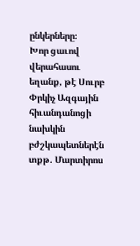ընկերները։
Խոր ցաւով վերահասու եղանք, թէ Սուրբ Փրկիչ Ազգային հիւանդանոցի նախկին բժշկապետներէն տքթ. Մարտիրոս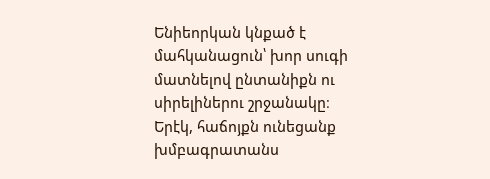Ենիեորկան կնքած է մահկանացուն՝ խոր սուգի մատնելով ընտանիքն ու սիրելիներու շրջանակը։
Երէկ, հաճոյքն ունեցանք խմբագրատանս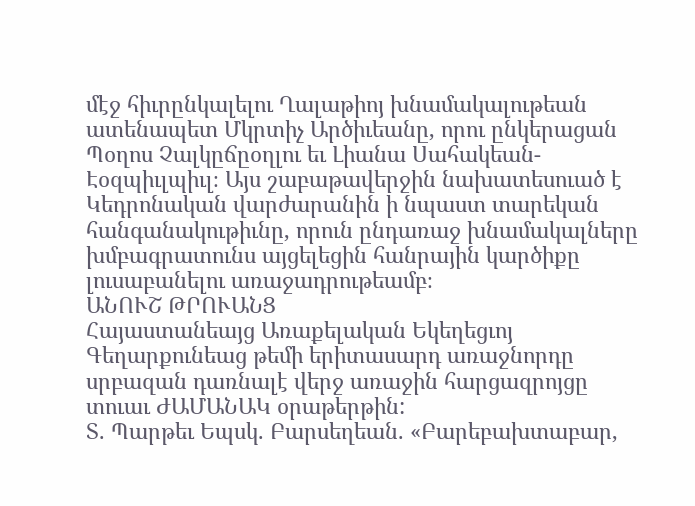մէջ հիւրընկալելու Ղալաթիոյ խնամակալութեան ատենապետ Մկրտիչ Արծիւեանը, որու ընկերացան Պօղոս Չալկըճըօղլու եւ Լիանա Սահակեան-Էօզպիւլպիւլ։ Այս շաբաթավերջին նախատեսուած է Կեդրոնական վարժարանին ի նպաստ տարեկան հանգանակութիւնը, որուն ընդառաջ խնամակալները խմբագրատունս այցելեցին հանրային կարծիքը լուսաբանելու առաջադրութեամբ։
ԱՆՈՒՇ ԹՐՈՒԱՆՑ
Հայաստանեայց Առաքելական Եկեղեցւոյ Գեղարքունեաց թեմի երիտասարդ առաջնորդը սրբազան դառնալէ վերջ առաջին հարցազրոյցը տուաւ ԺԱՄԱՆԱԿ օրաթերթին:
Տ. Պարթեւ Եպսկ. Բարսեղեան. «Բարեբախտաբար,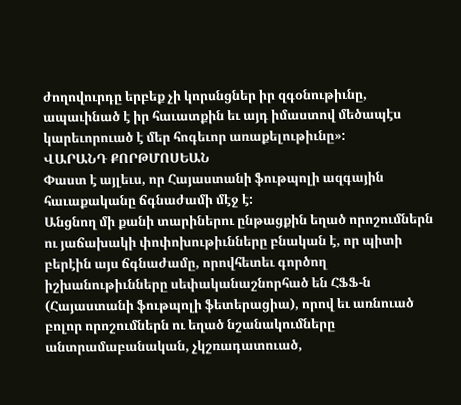ժողովուրդը երբեք չի կորսնցներ իր զգօնութիւնը, ապաւինած է իր հաւատքին եւ այդ իմաստով մեծապէս կարեւորուած է մեր հոգեւոր առաքելութիւնը»:
ՎԱՐԱՆԴ ՔՈՐԹՄՈՍԵԱՆ
Փաստ է այլեւս, որ Հայաստանի ֆութպոլի ազգային հաւաքականը ճգնաժամի մէջ է:
Անցնող մի քանի տարիներու ընթացքին եղած որոշումներն ու յաճախակի փոփոխութիւնները բնական է, որ պիտի բերէին այս ճգնաժամը, որովհետեւ գործող իշխանութիւնները սեփականաշնորհած են ՀՖՖ-ն (Հայաստանի ֆութպոլի ֆետերացիա), որով եւ առնուած բոլոր որոշումներն ու եղած նշանակումները անտրամաբանական, չկշռադատուած,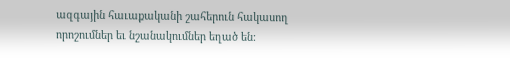ազգային հաւաքականի շահերուն հակասող որոշումներ եւ նշանակումներ եղած են: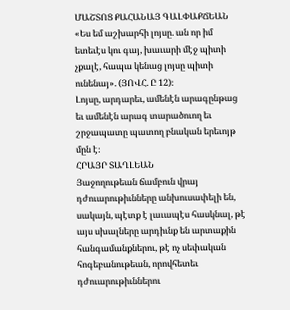ՄԱՇՏՈՑ ՔԱՀԱՆԱՅ ԳԱԼՓԱՔՃԵԱՆ
«Ես եմ աշխարհի լոյսը. ան որ իմ ետեւէս կու գայ, խաւարի մէջ պիտի չքալէ, հապա կենաց լոյսը պիտի ունենայ». (ՅՈՎՀ. Ը 12)։
Լոյսը, արդարեւ, ամենէն արագընթաց եւ ամենէն արագ տարածուող եւ շրջապատը պատող բնական երեւոյթ մըն է։
ՀՐԱՅՐ ՏԱՂԼԵԱՆ
Յաջողութեան ճամբուն վրայ դժուարութիւնները անխուսափելի են, սակայն, պէտք է լաւապէս հասկնալ, թէ այս սխալները արդիւնք են արտաքին հանգամանքներու, թէ ոչ սեփական հոգեբանութեան, որովհետեւ դժուարութիւններու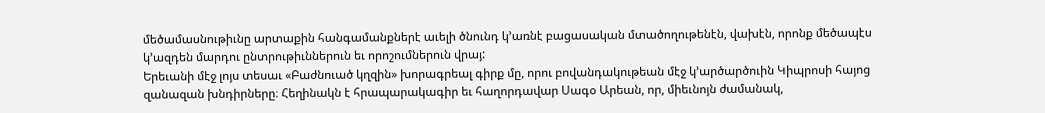մեծամասնութիւնը արտաքին հանգամանքներէ աւելի ծնունդ կ՚առնէ բացասական մտածողութենէն, վախէն, որոնք մեծապէս կ՚ազդեն մարդու ընտրութիւններուն եւ որոշումներուն վրայ:
Երեւանի մէջ լոյս տեսաւ «Բաժնուած կղզին» խորագրեալ գիրք մը, որու բովանդակութեան մէջ կ՚արծարծուին Կիպրոսի հայոց զանազան խնդիրները։ Հեղինակն է հրապարակագիր եւ հաղորդավար Սագօ Արեան, որ, միեւնոյն ժամանակ,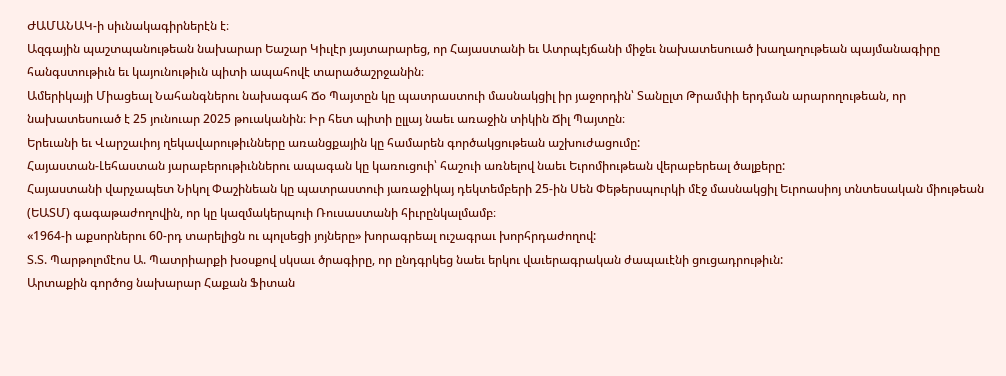ԺԱՄԱՆԱԿ-ի սիւնակագիրներէն է։
Ազգային պաշտպանութեան նախարար Եաշար Կիւլէր յայտարարեց, որ Հայաստանի եւ Ատրպէյճանի միջեւ նախատեսուած խաղաղութեան պայմանագիրը հանգստութիւն եւ կայունութիւն պիտի ապահովէ տարածաշրջանին։
Ամերիկայի Միացեալ Նահանգներու նախագահ Ճօ Պայտըն կը պատրաստուի մասնակցիլ իր յաջորդին՝ Տանըլտ Թրամփի երդման արարողութեան, որ նախատեսուած է 25 յունուար 2025 թուականին։ Իր հետ պիտի ըլլայ նաեւ առաջին տիկին Ճիլ Պայտըն։
Երեւանի եւ Վարշաւիոյ ղեկավարութիւնները առանցքային կը համարեն գործակցութեան աշխուժացումը:
Հայաստան-Լեհաստան յարաբերութիւններու ապագան կը կառուցուի՝ հաշուի առնելով նաեւ Եւրոմիութեան վերաբերեալ ծալքերը:
Հայաստանի վարչապետ Նիկոլ Փաշինեան կը պատրաստուի յառաջիկայ դեկտեմբերի 25-ին Սեն Փեթերսպուրկի մէջ մասնակցիլ Եւրոասիոյ տնտեսական միութեան (ԵԱՏՄ) գագաթաժողովին, որ կը կազմակերպուի Ռուսաստանի հիւրընկալմամբ։
«1964-ի աքսորներու 60-րդ տարելիցն ու պոլսեցի յոյները» խորագրեալ ուշագրաւ խորհրդաժողով:
Տ.Տ. Պարթոլոմէոս Ա. Պատրիարքի խօսքով սկսաւ ծրագիրը, որ ընդգրկեց նաեւ երկու վաւերագրական ժապաւէնի ցուցադրութիւն:
Արտաքին գործոց նախարար Հաքան Ֆիտան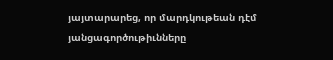յայտարարեց, որ մարդկութեան դէմ յանցագործութիւնները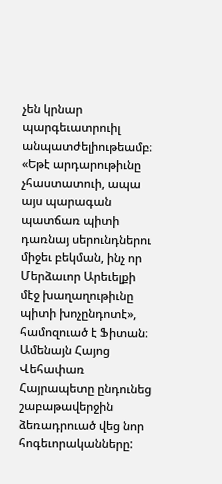չեն կրնար պարգեւատրուիլ անպատժելիութեամբ։ «Եթէ արդարութիւնը չհաստատուի, ապա այս պարագան պատճառ պիտի դառնայ սերունդներու միջեւ բեկման, ինչ որ Մերձաւոր Արեւելքի մէջ խաղաղութիւնը պիտի խոչընդոտէ», համոզուած է Ֆիտան։
Ամենայն Հայոց Վեհափառ Հայրապետը ընդունեց շաբաթավերջին ձեռադրուած վեց նոր հոգեւորականները: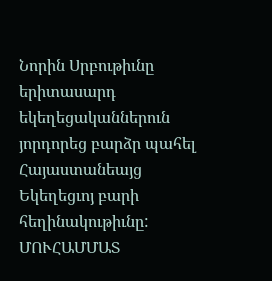Նորին Սրբութիւնը երիտասարդ եկեղեցականներուն յորդորեց բարձր պահել Հայաստանեայց Եկեղեցւոյ բարի հեղինակութիւնը:
ՄՈՒՀԱՄՄԱՏ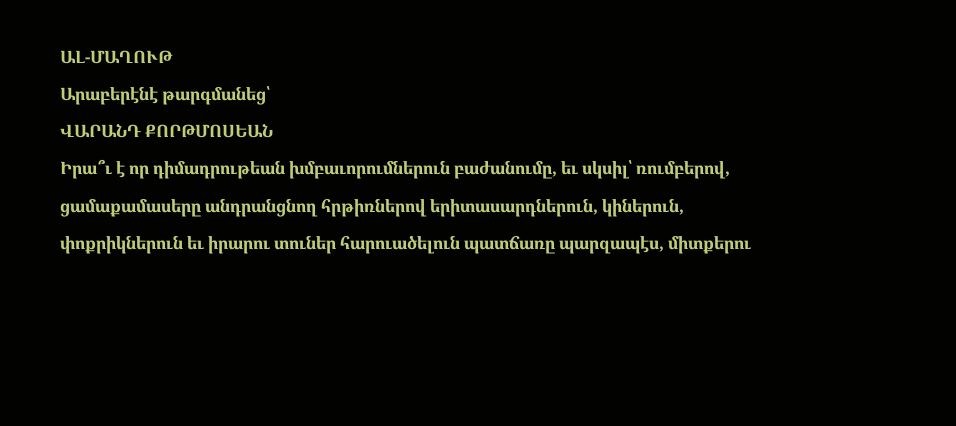ԱԼ-ՄԱՂՈՒԹ
Արաբերէնէ թարգմանեց՝
ՎԱՐԱՆԴ ՔՈՐԹՄՈՍԵԱՆ
Իրա՞ւ է որ դիմադրութեան խմբաւորումներուն բաժանումը, եւ սկսիլ՝ ռումբերով, ցամաքամասերը անդրանցնող հրթիռներով երիտասարդներուն, կիներուն, փոքրիկներուն եւ իրարու տուներ հարուածելուն պատճառը պարզապէս, միտքերու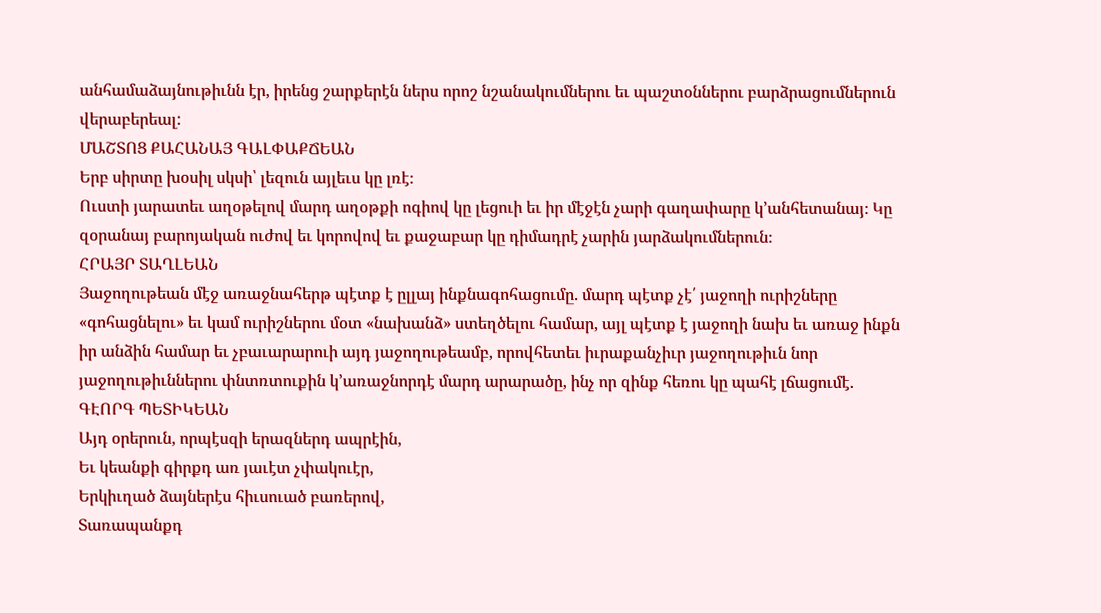անհամաձայնութիւնն էր, իրենց շարքերէն ներս որոշ նշանակումներու եւ պաշտօններու բարձրացումներուն վերաբերեալ:
ՄԱՇՏՈՑ ՔԱՀԱՆԱՅ ԳԱԼՓԱՔՃԵԱՆ
Երբ սիրտը խօսիլ սկսի՝ լեզուն այլեւս կը լռէ։
Ուստի յարատեւ աղօթելով մարդ աղօթքի ոգիով կը լեցուի եւ իր մէջէն չարի գաղափարը կ՚անհետանայ։ Կը զօրանայ բարոյական ուժով եւ կորովով եւ քաջաբար կը դիմադրէ չարին յարձակումներուն։
ՀՐԱՅՐ ՏԱՂԼԵԱՆ
Յաջողութեան մէջ առաջնահերթ պէտք է ըլլայ ինքնագոհացումը. մարդ պէտք չէ՛ յաջողի ուրիշները «գոհացնելու» եւ կամ ուրիշներու մօտ «նախանձ» ստեղծելու համար, այլ պէտք է յաջողի նախ եւ առաջ ինքն իր անձին համար եւ չբաւարարուի այդ յաջողութեամբ, որովհետեւ իւրաքանչիւր յաջողութիւն նոր յաջողութիւններու փնտռտուքին կ՚առաջնորդէ մարդ արարածը, ինչ որ զինք հեռու կը պահէ լճացումէ.
ԳԷՈՐԳ ՊԵՏԻԿԵԱՆ
Այդ օրերուն, որպէսզի երազներդ ապրէին,
Եւ կեանքի գիրքդ առ յաւէտ չփակուէր,
Երկիւղած ձայներէս հիւսուած բառերով,
Տառապանքդ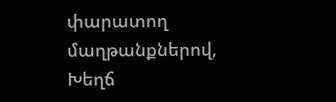փարատող մաղթանքներով,
Խեղճ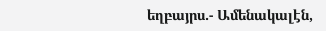եղբայրս.- Ամենակալէն,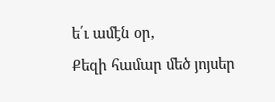ե՛ւ ամէն օր,
Քեզի համար մեծ յոյսեր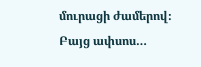մուրացի ժամերով։
Բայց ափսոս…